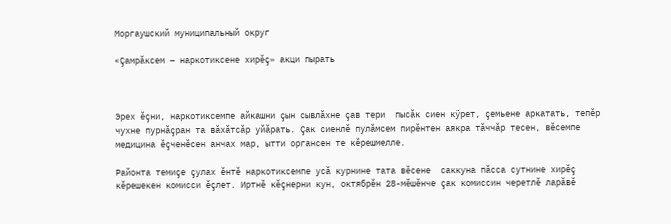Моргаушский муниципальный округ

«Çамрăксем – наркотиксене хирĕç» акци пырать



Эрех ĕçни, наркотиксемпе айкашни çын сывлăхне çав тери  пысăк сиен кÿрет, çемьене аркатать, тепĕр чухне пурнăçран та вăхăтсăр уйăрать. Çак сиенлĕ пулăмсем пирĕнтен аякра тăччăр тесен, вĕсемпе медицина ĕçченĕсен анчах мар, ытти органсен те кĕрешмелле.

Районта темиçе çулах ĕнтĕ наркотиксемпе усă курнине тата вĕсене  саккуна пăсса сутнине хирĕç кĕрешекен комисси ĕçлет. Иртнĕ кĕçнерни кун, октябрĕн 28-мĕшĕнче çак комиссин черетлĕ ларăвĕ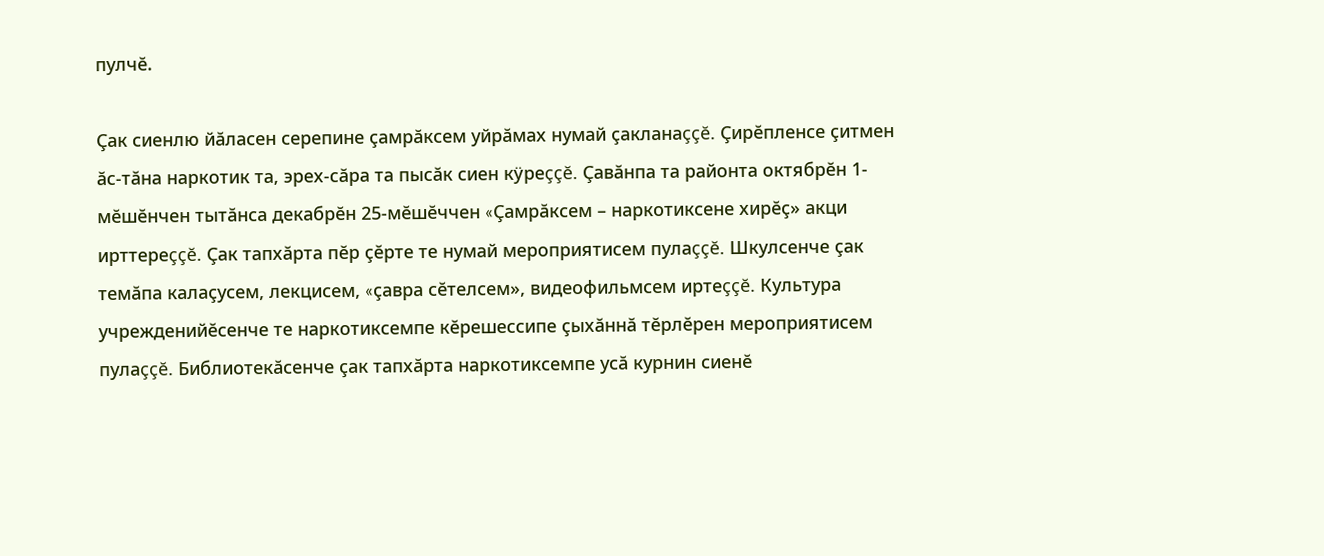пулчĕ.

Çак сиенлю йăласен серепине çамрăксем уйрăмах нумай çакланаççĕ. Çирĕпленсе çитмен ăс-тăна наркотик та, эрех-сăра та пысăк сиен кÿреççĕ. Çавăнпа та районта октябрĕн 1-мĕшĕнчен тытăнса декабрĕн 25-мĕшĕччен «Çамрăксем – наркотиксене хирĕç» акци ирттереççĕ. Çак тапхăрта пĕр çĕрте те нумай мероприятисем пулаççĕ. Шкулсенче çак темăпа калаçусем, лекцисем, «çавра сĕтелсем», видеофильмсем иртеççĕ. Культура учрежденийĕсенче те наркотиксемпе кĕрешессипе çыхăннă тĕрлĕрен мероприятисем пулаççĕ. Библиотекăсенче çак тапхăрта наркотиксемпе усă курнин сиенĕ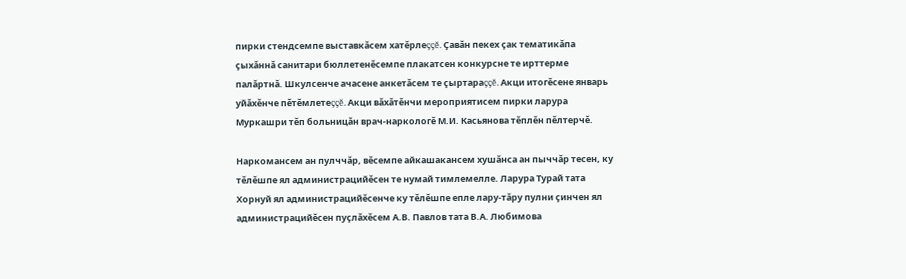пирки стендсемпе выставкăсем хатĕрлеççĕ. Çавăн пекех çак тематикăпа çыхăннă санитари бюллетенĕсемпе плакатсен конкурсне те ирттерме палăртнă. Шкулсенче ачасене анкетăсем те çыртараççĕ. Акци итогĕсене январь уйăхĕнче пĕтĕмлетеççĕ. Акци вăхăтĕнчи мероприятисем пирки ларура Муркашри тĕп больницăн врач-наркологĕ М.И. Касьянова тĕплĕн пĕлтерчĕ.

Наркомансем ан пулччăр, вĕсемпе айкашакансем хушăнса ан пыччăр тесен, ку тĕлĕшпе ял администрацийĕсен те нумай тимлемелле. Ларура Турай тата Хорнуй ял администрацийĕсенче ку тĕлĕшпе епле лару-тăру пулни çинчен ял администрацийĕсен пуçлăхĕсем А.В. Павлов тата В.А. Любимова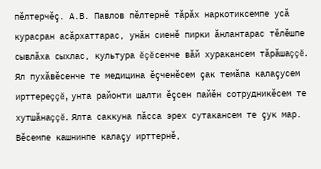пĕлтерчĕç. А.В. Павлов пĕлтернĕ тăрăх наркотиксемпе усă курасран асăрхаттарас, унăн сиенĕ пирки ăнлантарас тĕлĕшпе сывлăха сыхлас, культура ĕçĕсенче вăй хуракансем тăрăшаççĕ. Ял пухăвĕсенче те медицина ĕçченĕсем çак темăпа калаçусем ирттереççĕ, унта районти шалти ĕçсен пайĕн сотрудникĕсем те хутшăнаççĕ. Ялта саккуна пăсса эрех сутакансем те çук мар. Вĕсемпе кашнинпе калаçу ирттернĕ,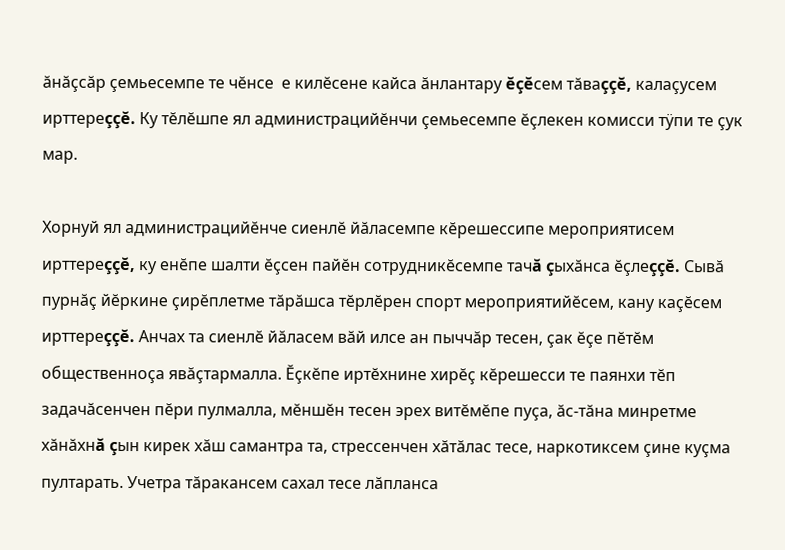ăнăçсăр çемьесемпе те чĕнсе  е килĕсене кайса ăнлантару ĕçĕсем тăваççĕ, калаçусем ирттереççĕ. Ку тĕлĕшпе ял администрацийĕнчи çемьесемпе ĕçлекен комисси тÿпи те çук мар.

Хорнуй ял администрацийĕнче сиенлĕ йăласемпе кĕрешессипе мероприятисем ирттереççĕ, ку енĕпе шалти ĕçсен пайĕн сотрудникĕсемпе тачă çыхăнса ĕçлеççĕ. Сывă пурнăç йĕркине çирĕплетме тăрăшса тĕрлĕрен спорт мероприятийĕсем, кану каçĕсем ирттереççĕ. Анчах та сиенлĕ йăласем вăй илсе ан пыччăр тесен, çак ĕçе пĕтĕм общественноçа явăçтармалла. Ĕçкĕпе иртĕхнине хирĕç кĕрешесси те паянхи тĕп задачăсенчен пĕри пулмалла, мĕншĕн тесен эрех витĕмĕпе пуçа, ăс-тăна минретме хăнăхнă çын кирек хăш самантра та, стрессенчен хăтăлас тесе, наркотиксем çине куçма пултарать. Учетра тăракансем сахал тесе лăпланса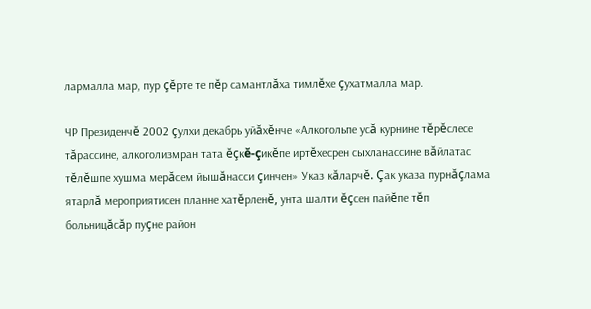лармалла мар, пур çĕрте те пĕр самантлăха тимлĕхе çухатмалла мар.

ЧР Президенчĕ 2002 çулхи декабрь уйăхĕнче «Алкогольпе усă курнине тĕрĕслесе тăрассине, алкоголизмран тата ĕçкĕ-çикĕпе иртĕхесрен сыхланассине вăйлатас тĕлĕшпе хушма мерăсем йышăнасси çинчен» Указ кăларчĕ. Çак указа пурнăçлама ятарлă мероприятисен планне хатĕрленĕ, унта шалти ĕçсен пайĕпе тĕп больницăсăр пуçне район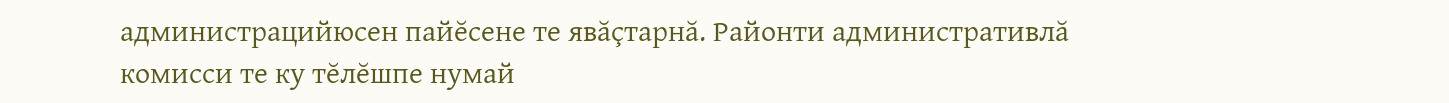администрацийюсен пайĕсене те явăçтарнă. Районти административлă комисси те ку тĕлĕшпе нумай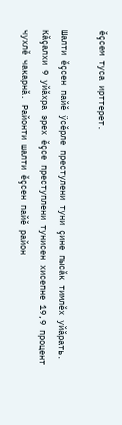ĕçсем туса ирттерет.

Шалти ĕçсен пайĕ ÿсĕрле престулени туни çине пысăк тимлĕх уйăрать. Кăçалхи 9 уйăхра эрех ĕçсе преступлени тунисен хисепне 19,9 процент чухлĕ чакарнă. Районти шалти ĕçсен пайĕ район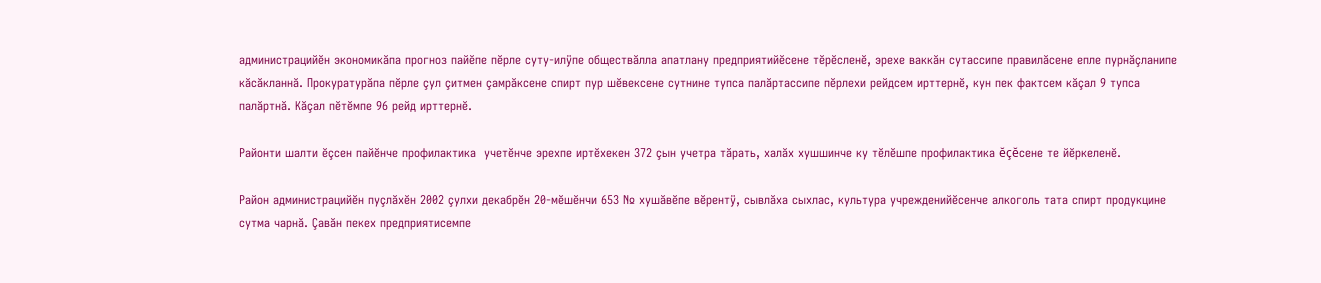администрацийĕн экономикăпа прогноз пайĕпе пĕрле суту-илÿпе обществăлла апатлану предприятийĕсене тĕрĕсленĕ, эрехе ваккăн сутассипе правилăсене епле пурнăçланипе кăсăкланнă. Прокуратурăпа пĕрле çул çитмен çамрăксене спирт пур шĕвексене сутнине тупса палăртассипе пĕрлехи рейдсем ирттернĕ, кун пек фактсем кăçал 9 тупса палăртнă. Кăçал пĕтĕмпе 96 рейд ирттернĕ.

Районти шалти ĕçсен пайĕнче профилактика  учетĕнче эрехпе иртĕхекен 372 çын учетра тăрать, халăх хушшинче ку тĕлĕшпе профилактика ĕçĕсене те йĕркеленĕ.

Район администрацийĕн пуçлăхĕн 2002 çулхи декабрĕн 20-мĕшĕнчи 653 № хушăвĕпе вĕрентÿ, сывлăха сыхлас, культура учрежденийĕсенче алкоголь тата спирт продукцине сутма чарнă. Çавăн пекех предприятисемпе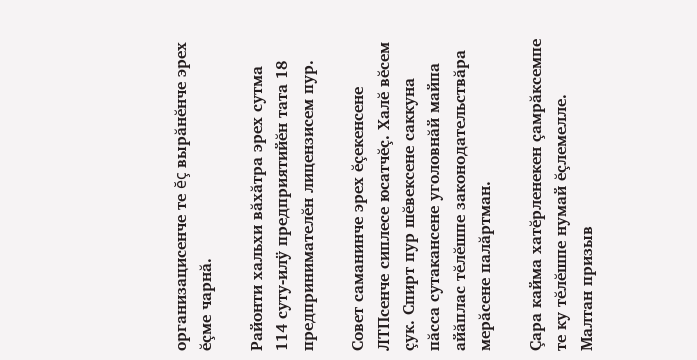организацисенче те ĕç вырăнĕнче эрех ĕçме чарнă.

Районти хальхи вăхăтра эрех сутма 114 суту-илÿ предприятийĕн тата 18 предпринимателĕн лицензисем пур.

Совет саманинче эрех ĕçекенсене ЛТПсенче сиплесе юсатчĕç. Халĕ вĕсем çук. Спирт пур шĕвексене саккуна пăсса сутакансене уголовнăй майпа айăплас тĕлĕшпе законодательствăра мерăсене палăртман.

Çара кайма хатĕрленекен çамрăксемпе те ку тĕлĕшпе нумай ĕçлемелле. Малтан призыв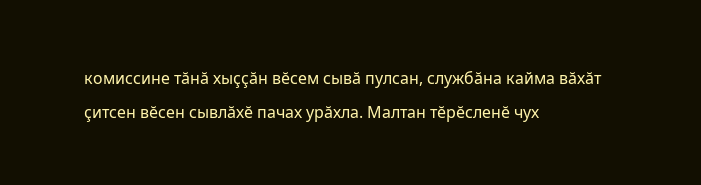комиссине тăнă хыççăн вĕсем сывă пулсан, службăна кайма вăхăт çитсен вĕсен сывлăхĕ пачах урăхла. Малтан тĕрĕсленĕ чух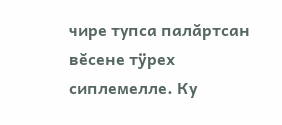чире тупса палăртсан вĕсене тÿрех сиплемелле. Ку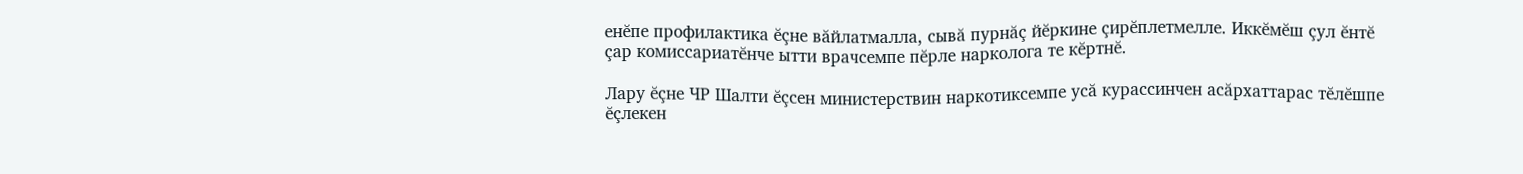енĕпе профилактика ĕçне вăйлатмалла, сывă пурнăç йĕркине çирĕплетмелле. Иккĕмĕш çул ĕнтĕ çар комиссариатĕнче ытти врачсемпе пĕрле нарколога те кĕртнĕ.

Лару ĕçне ЧР Шалти ĕçсен министерствин наркотиксемпе усă курассинчен асăрхаттарас тĕлĕшпе ĕçлекен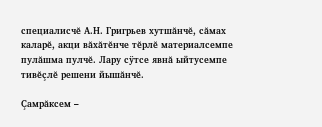специалисчĕ А.Н. Григрьев хутшăнчĕ, сăмах каларĕ, акци вăхăтĕнче тĕрлĕ материалсемпе пулăшма пулчĕ. Лару сÿтсе явнă ыйтусемпе тивĕçлĕ решени йышăнчĕ.

Çамрăксем –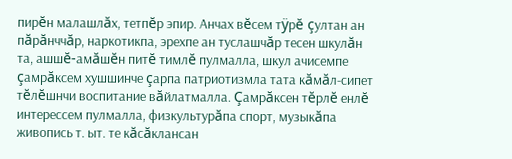пирĕн малашлăх, тетпĕр эпир. Анчах вĕсем тÿрĕ çултан ан пăрăнччăр, наркотикпа, эрехпе ан туслашчăр тесен шкулăн та, ашшĕ-амăшĕн питĕ тимлĕ пулмалла, шкул ачисемпе çамрăксем хушшинче çарпа патриотизмла тата кăмăл-сипет тĕлĕшнчи воспитание вăйлатмалла. Çамрăксен тĕрлĕ енлĕ  интерессем пулмалла, физкультурăпа спорт, музыкăпа живопись т. ыт. те кăсăклансан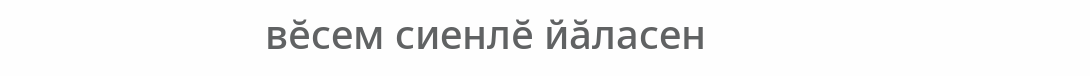вĕсем сиенлĕ йăласен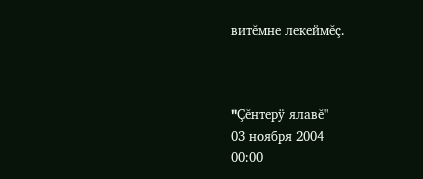витĕмне лекеймĕç.



"Çĕнтерÿ ялавĕ"
03 ноября 2004
00:00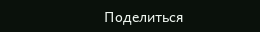Поделиться